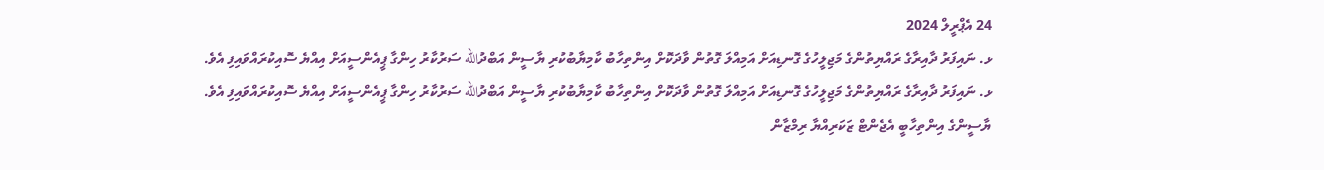24 އެޕްރީލް 2024
ޅ. ނައިފަރު ދާއިރާގެ ރައްޔިތުންގެ މަޖިލީހުގެ ގޮނޑިއަށް އަމިއްލަ ގޮތުން ވާދަކޮށް އިންތިހާބު ކާމިޔާބުކުރި ޔާސީން އަބްދުالله ސަރުކާރު ހިންގާ ޕީއެންސީއަށް އިއްޔެ ސޮއިކުރައްވައިފި އެވެ.
ޅ. ނައިފަރު ދާއިރާގެ ރައްޔިތުންގެ މަޖިލީހުގެ ގޮނޑިއަށް އަމިއްލަ ގޮތުން ވާދަކޮށް އިންތިހާބު ކާމިޔާބުކުރި ޔާސީން އަބްދުالله ސަރުކާރު ހިންގާ ޕީއެންސީއަށް އިއްޔެ ސޮއިކުރައްވައިފި އެވެ.
ޔާސީންގެ އިންތިހާބީ އެޖެންޓް ޒަކަރިއްޔާ ރިމްޒާން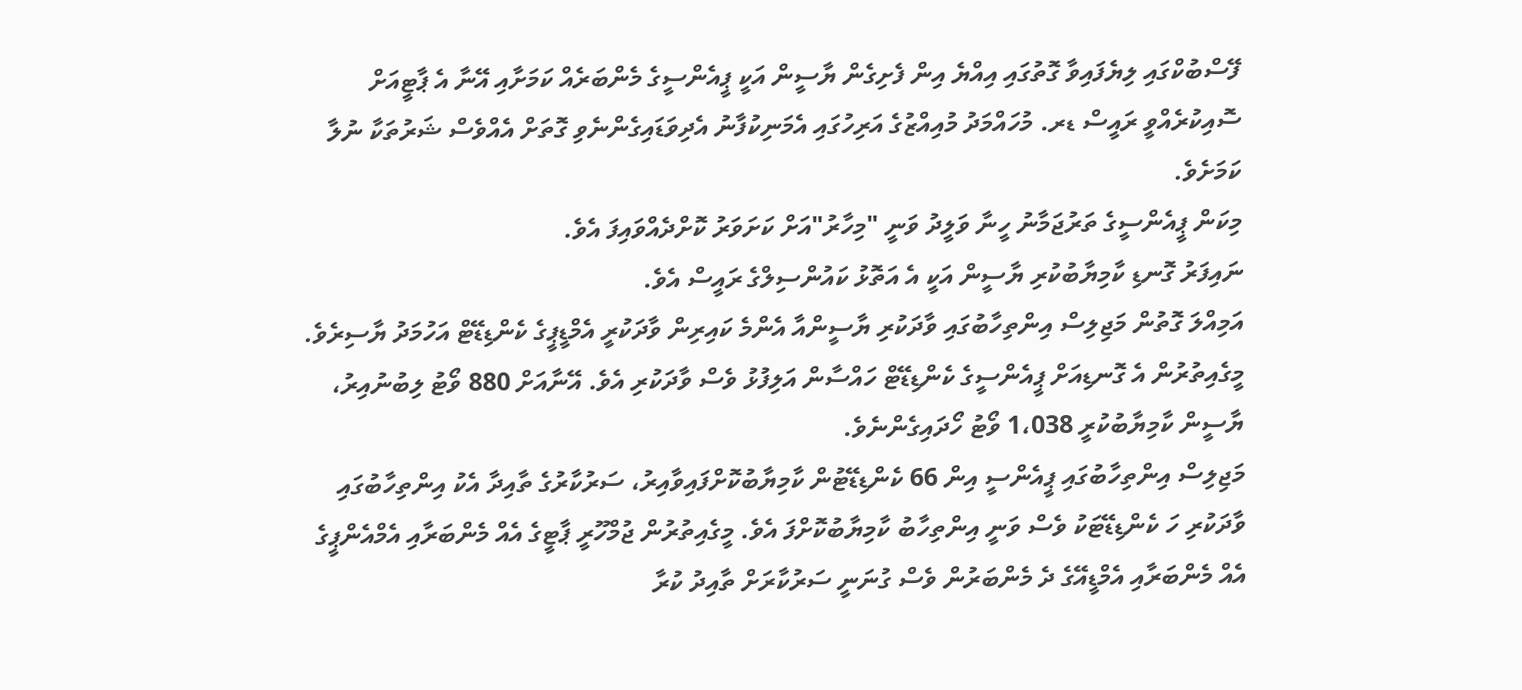ފޭސްބުކްގައި ލިޔެފައިވާ ގޮތުގައި އިއްޔެ އިން ފެށިގެން ޔާސީން އަކީ ޕީއެންސީގެ މެންބަރެއް ކަމަށާއި އޭނާ އެ ޕާޓީއަށް ސޮއިކުރެއްވީ ރައީސް ޑރ. މުހައްމަދު މުއިއްޒުގެ އަރިހުގައި އެމަނިކުފާނު އެދިވަޑައިގެންނެވި ގޮތަށް އެއްވެސް ޝަރުތަކާ ނުލާ ކަމަށެވެ.
މިކަން ޕީއެންސީގެ ތަރުޖަމާނު ހީނާ ވަލީދު ވަނީ "މިހާރު"އަށް ކަށަވަރު ކޮށްދެއްވައިފަ އެވެ.
ނައިފަރު ގޮނޑި ކާމިޔާބުކުރި ޔާސީން އަކީ އެ އަތޮޅު ކައުންސިލްގެ ރައީސް އެވެ.
އަމިއްލަ ގޮތުން މަޖިލިސް އިންތިހާބުގައި ވާދަކުރި ޔާސީންއާ އެންމެ ކައިރިން ވާދަކުރީ އެމްޑީޕީގެ ކެންޑިޑޭޓް އަހުމަދު ޔާސިރެވެ. މީގެއިތުރުން އެ ގޮނޑިއަށް ޕީއެންސީގެ ކެންޑިޑޭޓް ހައްސާން އަލިފުޅު ވެސް ވާދަކުރި އެވެ. އޭނާއަށް 880 ވޯޓު ލިބުނުއިރު، ޔާސީން ކާމިޔާބުކުރީ 1،038 ވޯޓު ހޯދައިގެންނެވެ.
މަޖިލިސް އިންތިހާބުގައި ޕީއެންސީ އިން 66 ކެންޑިޑޭޓުން ކާމިޔާބުކޮށްފައިވާއިރު، ސަރުކާރުގެ ތާއިދާ އެކު އިންތިހާބުގައި ވާދަކުރި ހަ ކެންޑިޑޭޓަކު ވެސް ވަނީ އިންތިހާބު ކާމިޔާބުކޮށްފަ އެވެ. މީގެއިތުރުން ޖުމްހޫރީ ޕާޓީގެ އެއް މެންބަރާއި އެމްއެންޕީގެ އެއް މެންބަރާއި އެމްޑީއޭގެ ދެ މެންބަރުން ވެސް ގުނަނީ ސަރުކާރަށް ތާއިދު ކުރާ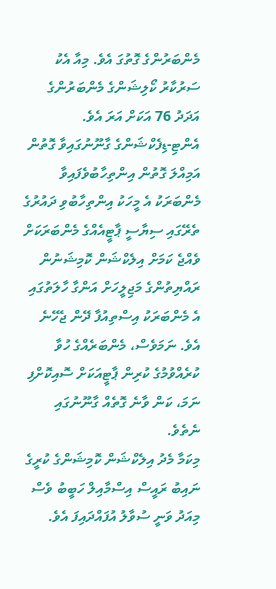މެންބަރުންގެ ގޮތުގަ އެވެ. މިއާ އެކު ސަރުކާރު ކޯލިޝަންގެ މެންބަރުންގެ އަދަދު 76 އަކަށް އަރަ އެވެ.
އެންޓި-ޑިފެކްޝަންގެ ގާނޫނުގައިވާ ގޮތުން އަމިއްލަ ގޮތުން އިންތިހާބުވެފައިވާ މެންބަރަކު އެ މީހަކު އިންތިހާބުވި ދައުރުގެ ތެރޭގައި ސިޔާސީ ޕާޓީއެއްގެ މެންބަރަކަށް ވެއްޖެ ކަމަށް އިލެކްޝަން ކޮމިޝަނުން ރައްޔިތުންގެ މަޖިލީހަށް އަންގާ ހާލަތުގައި އެ މެންބަރަކު އިސްތިއުފާ ދޭން ޖެހޭނެ އެވެ. ނަމަވެސް، މެންބަރެއްގެ ހުވާ ކުރެއްވުމުގެ ކުރިން ޕާޓީއަކަށް ސޮއިކޮށްފި ނަމަ، ކަން ވާނެ ގޮތެއް ގާނޫނުގައި ނެތެވެ.
މިކަމާ މެދު އިލެކްޝަން ކޮމިޝަންގެ ކުރީގެ ނައިބު ރައީސް އިސްމާއިލް ހަބީބު ވެސް މިއަދު ވަނީ ސުވާލު އުފައްދައިފަ އެވެ.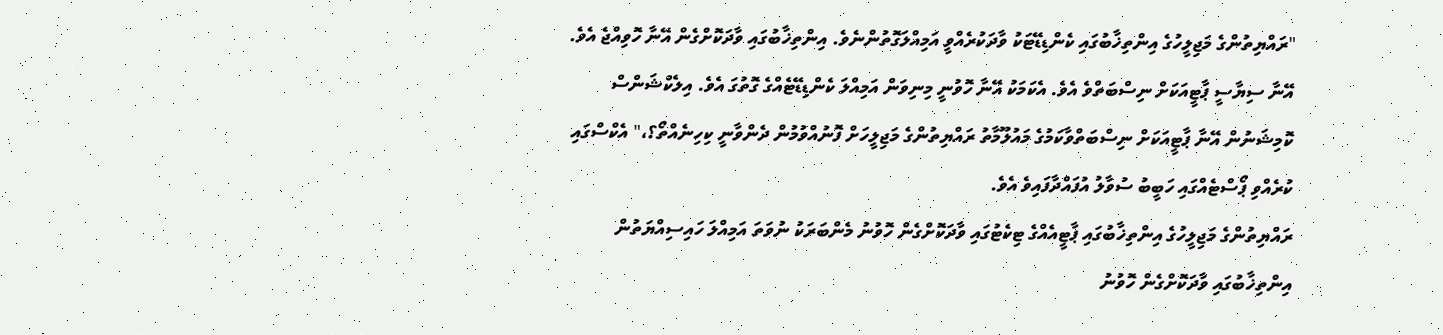"ރައްޔިތުންގެ މަޖިލީހުގެ އިންތިޚާބުގައި ކެންޑިޑޭޓަކު ވާދަކުރެއްވީ އަމިއްލަގޮތުންނެވެ. އިންތިޚާބުގައި ވާދަކޮށްގެން އޭނާ ހޮވިއްޖެ އެވެ. އޭނާ ސިޔާސީ ޕާޓީއަކަށް ނިސްބަތްވެ އެވެ. އެކަމަކު އޭނާ ހޮވުނީ މިނިވަން އަމިއްލަ ކެންޑިޑޭޓެއްގެ ގޮތުގަ އެވެ. އިލެކްޝަންސް ކޮމިޝަނުން އޭނާ ޕާޓީއަކަށް ނިސްބަތްވާކަމުގެ މައުލޫމާތު ރައްޔިތުންގެ މަޖިލީހަށް ފޮނުއްވުމުން ދެންވާނީ ކިހިނެއްތޯ؟،" އެކްސްގައި ކުރެއްވި ޕޯސްޓެއްގައި ހަބީބު ސުވާލު އުފައްދާފައިވެ އެވެ.
ރައްޔިތުންގެ މަޖިލީހުގެ އިންތިޚާބުގައި ޕާޓީއެއްގެ ޓިކެޓުގައި ވާދަކޮށްގެން ހޮވުނު މެންބަރަކު ނުވަތަ އަމިއްލަ ހައިސިއްޔަތުން އިންތިޚާބުގައި ވާދަކޮށްގެން ހޮވުނު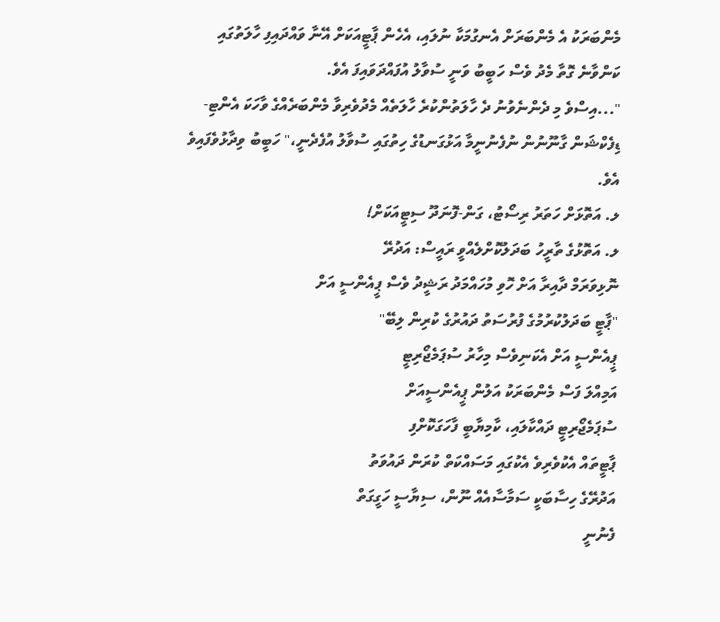މެންބަރަކު އެ މެންބަރަށް އެނގުމަކާ ނުލައި، އެހެން ޕާޓީއަކަށް އޭނާ ވައްދައިފި ހާލަތުގައި ކަންވާނެ ގޮތާ މެދު ވެސް ހަބީބު ވަނީ ސުވާލު އުފައްދަވައިފަ އެވެ.
"...އިސްވެ މި ދެންނެވުނު ދެ ހާލަތުންކުރެ ހާލަތެއް މެދުވެރިވާ މެންބަރެއްގެ ވާހަކަ އެންޓި-ޑިފެކްޝަން ގާނޫނުން ނުފެނުނީމާ އަޅުގަނޑުގެ ހިތުގައި ސުވާލު އުފެދެނީ،" ހަބީބު ވިދާޅުވެފައިވެ އެވެ.
ލ. އަތޮޅަށް ހަތަރު ރިސޯޓު، ގަން-ފޮނަދޫ ސިޓީއަކަށް!
ލ. އަތޮޅުގެ ތާރީހު ބަދަލުކޮށްލެއްވީ ރައީސް: އަދުރޭ
ނޮޅިވަރަމް ދާއިރާ އަށް ހޮވި މުހައްމަދު ރަޝީދު ވެސް ޕީއެންސީ އަށް
"ޕާޓީ ބަދަލުކުރުމުގެ ފުރުސަތު ދައުރުގެ ކުރިން ލިބޭ"
ޕީއެންސީ އަށް އެކަނިވެސް މިހާރު ސުޕަމެޖޯރިޓީ
އަމިއްލަ ފަސް މެންބަރަކު އަލުން ޕީއެންސީއަށް
ސުޕަމެޖޯރިޓީ ދައްކާލައި، ކާމިޔާބީ ފާހަގަކޮށްފި
ޕާޓީތައް އެކުވެރިވެ އެކުގައި މަސައްކަތް ކުރަން ދައުވަތު
އަދުރޭގެ ހިސާބަކީ ސަމާސާއެއް ނޫން، ސިޔާސީ ހަގީގަތް
ފެނުނީ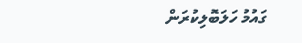ގައުމު ހަލަބޮލިކުރަން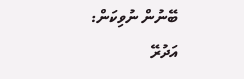ބޭނުން ނުވިކަން: އަދުރޭ